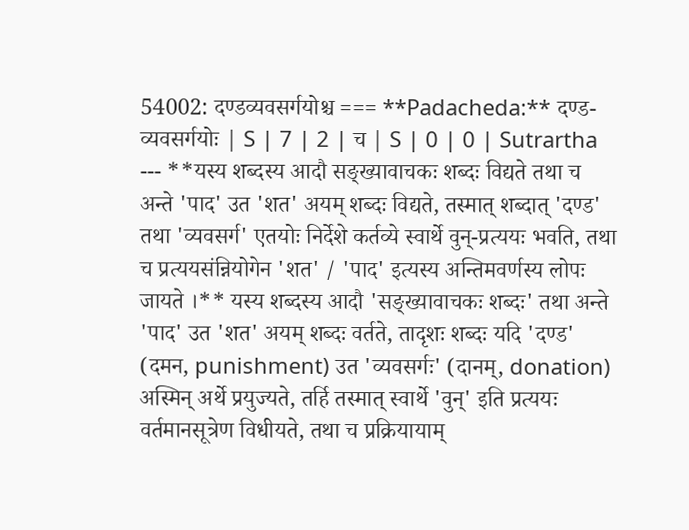54002: दण्डव्यवसर्गयोश्च === **Padacheda:** दण्ड-व्यवसर्गयोः | S | 7 | 2 | च | S | 0 | 0 | Sutrartha --- **यस्य शब्दस्य आदौ सङ्ख्यावाचकः शब्दः विद्यते तथा च अन्ते 'पाद' उत 'शत' अयम् शब्दः विद्यते, तस्मात् शब्दात् 'दण्ड' तथा 'व्यवसर्ग' एतयोः निर्देशे कर्तव्ये स्वार्थे वुन्-प्रत्ययः भवति, तथा च प्रत्ययसंन्नियोगेन 'शत' / 'पाद' इत्यस्य अन्तिमवर्णस्य लोपः जायते ।** यस्य शब्दस्य आदौ 'सङ्ख्यावाचकः शब्दः' तथा अन्ते 'पाद' उत 'शत' अयम् शब्दः वर्तते, तादृशः शब्दः यदि 'दण्ड' (दमन, punishment) उत 'व्यवसर्गः' (दानम्, donation) अस्मिन् अर्थे प्रयुज्यते, तर्हि तस्मात् स्वार्थे 'वुन्' इति प्रत्ययः वर्तमानसूत्रेण विधीयते, तथा च प्रक्रियायाम्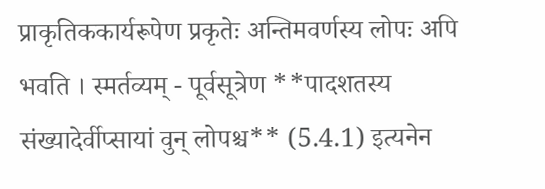प्राकृतिककार्यरूपेण प्रकृतेः अन्तिमवर्णस्य लोपः अपि भवति । स्मर्तव्यम् - पूर्वसूत्रेण **पादशतस्य संख्यादेर्वीप्सायां वुन् लोपश्च** (5.4.1) इत्यनेन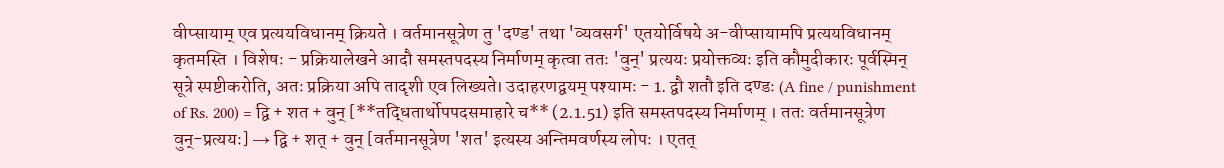वीप्सायाम् एव प्रत्ययविधानम् क्रियते । वर्तमानसूत्रेण तु 'दण्ड' तथा 'व्यवसर्ग' एतयोर्विषये अ-वीप्सायामपि प्रत्ययविधानम् कृतमस्ति । विशेषः - प्रक्रियालेखने आदौ समस्तपदस्य निर्माणम् कृत्वा ततः 'वुन्' प्रत्ययः प्रयोक्तव्यः इति कौमुदीकारः पूर्वस्मिन् सूत्रे स्पष्टीकरोति, अतः प्रक्रिया अपि तादृशी एव लिख्यते। उदाहरणद्वयम् पश्यामः - 1. द्वौ शतौ इति दण्डः (A fine / punishment of Rs. 200) = द्वि + शत + वुन् [**तद्धितार्थोपपदसमाहारे च** (2.1.51) इति समस्तपदस्य निर्माणम् । ततः वर्तमानसूत्रेण वुन्-प्रत्ययः] → द्वि + शत् + वुन् [वर्तमानसूत्रेण 'शत' इत्यस्य अन्तिमवर्णस्य लोपः । एतत्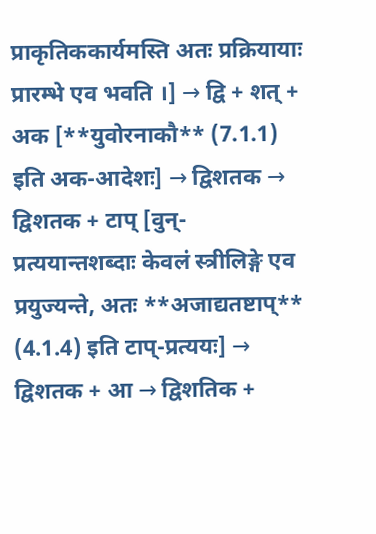प्राकृतिककार्यमस्ति अतः प्रक्रियायाः प्रारम्भे एव भवति ।] → द्वि + शत् + अक [**युवोरनाकौ** (7.1.1) इति अक-आदेशः] → द्विशतक → द्विशतक + टाप् [वुन्-प्रत्ययान्तशब्दाः केवलं स्त्रीलिङ्गे एव प्रयुज्यन्ते, अतः **अजाद्यतष्टाप्** (4.1.4) इति टाप्-प्रत्ययः] → द्विशतक + आ → द्विशतिक +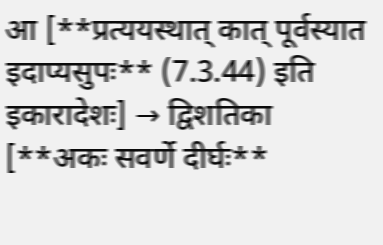आ [**प्रत्ययस्थात् कात् पूर्वस्यात इदाप्यसुपः** (7.3.44) इति इकारादेशः] → द्विशतिका [**अकः सवर्णे दीर्घः**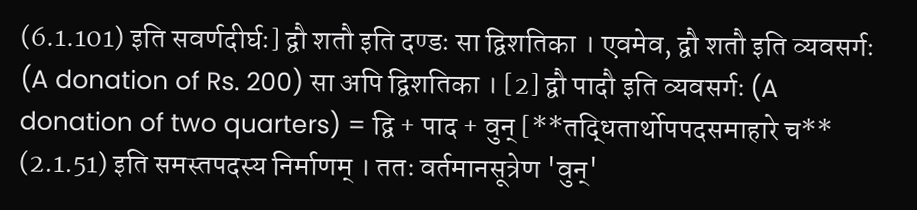(6.1.101) इति सवर्णदीर्घः] द्वौ शतौ इति दण्डः सा द्विशतिका । एवमेव, द्वौ शतौ इति व्यवसर्गः (A donation of Rs. 200) सा अपि द्विशतिका । [2] द्वौ पादौ इति व्यवसर्गः (A donation of two quarters) = द्वि + पाद + वुन् [**तद्धितार्थोपपदसमाहारे च** (2.1.51) इति समस्तपदस्य निर्माणम् । ततः वर्तमानसूत्रेण 'वुन्'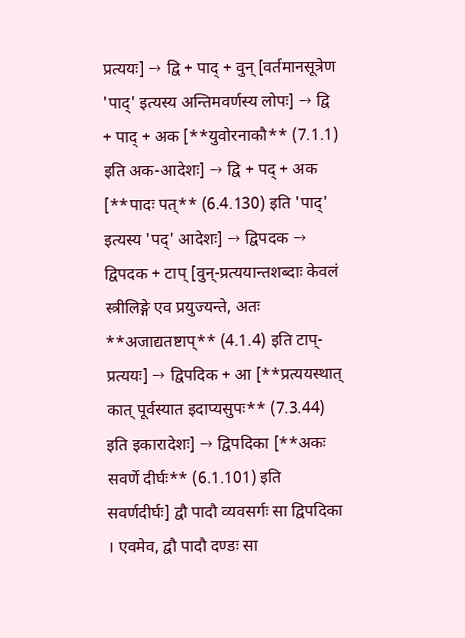प्रत्ययः] → द्वि + पाद् + वुन् [वर्तमानसूत्रेण 'पाद्' इत्यस्य अन्तिमवर्णस्य लोपः] → द्वि + पाद् + अक [**युवोरनाकौ** (7.1.1) इति अक-आदेशः] → द्वि + पद् + अक [**पादः पत्** (6.4.130) इति 'पाद्' इत्यस्य 'पद्' आदेशः] → द्विपदक → द्विपदक + टाप् [वुन्-प्रत्ययान्तशब्दाः केवलं स्त्रीलिङ्गे एव प्रयुज्यन्ते, अतः **अजाद्यतष्टाप्** (4.1.4) इति टाप्-प्रत्ययः] → द्विपदिक + आ [**प्रत्ययस्थात् कात् पूर्वस्यात इदाप्यसुपः** (7.3.44) इति इकारादेशः] → द्विपदिका [**अकः सवर्णे दीर्घः** (6.1.101) इति सवर्णदीर्घः] द्वौ पादौ व्यवसर्गः सा द्विपदिका । एवमेव, द्वौ पादौ दण्डः सा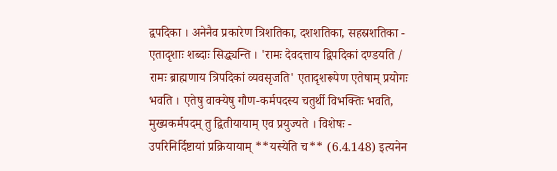द्वपदिका । अनेनैव प्रकारेण त्रिशतिका, दशशतिका, सहस्रशतिका - एतादृशाः शब्दाः सिद्ध्यन्ति । 'रामः देवदत्ताय द्विपदिकां दण्डयति / रामः ब्राह्मणाय त्रिपदिकां व्यवसृजति' एतादृशरूपेण एतेषाम् प्रयोगः भवति । एतेषु वाक्येषु गौण-कर्मपदस्य चतुर्थी विभक्तिः भवति, मुख्यकर्मपदम् तु द्वितीयायाम् एव प्रयुज्यते । विशेषः - उपरिनिर्दिष्टायां प्रक्रियायाम् **यस्येति च** (6.4.148) इत्यनेन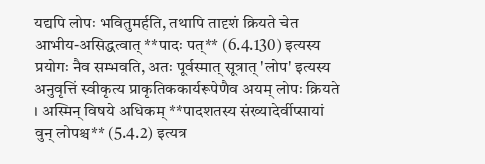यद्यपि लोपः भवितुमर्हति, तथापि तादृशं क्रियते चेत आभीय-असिद्धत्वात् **पादः पत्** (6.4.130) इत्यस्य प्रयोगः नैव सम्भवति, अतः पूर्वस्मात् सूत्रात् 'लोप' इत्यस्य अनुवृत्तिं स्वीकृत्य प्राकृतिककार्यरूपेणैव अयम् लोपः क्रियते । अस्मिन् विषये अधिकम् **पादशतस्य संख्यादेर्वीप्सायां वुन् लोपश्च** (5.4.2) इत्यत्र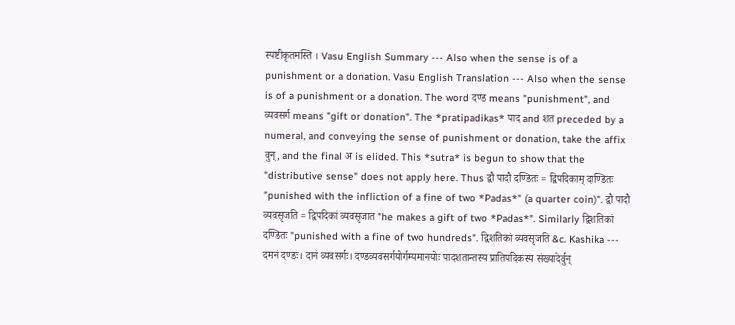स्पष्टीकृतमस्ति । Vasu English Summary --- Also when the sense is of a punishment or a donation. Vasu English Translation --- Also when the sense is of a punishment or a donation. The word दण्ड means "punishment", and व्यवसर्ग means "gift or donation". The *pratipadikas* पाद and शत preceded by a numeral, and conveying the sense of punishment or donation, take the affix वुन्, and the final अ is elided. This *sutra* is begun to show that the "distributive sense" does not apply here. Thus द्वौ पादौ दण्डितः = द्विपदिकाम् दाण्डितः "punished with the infliction of a fine of two *Padas*" (a quarter coin)". द्वौ पादौ व्यवसृजति = द्विपदिकां व्यवसृजात "he makes a gift of two *Padas*". Similarly द्विशतिकां दण्डितः "punished with a fine of two hundreds". द्विशतिकां व्यवसृजति &c. Kashika --- दमनं दण्डः। दानं व्यवसर्गः। दण्डव्यवसर्गयोर्गम्यमानयोः पादशतान्तस्य प्रातिपदिकस्य संख्यादेर्वुन्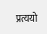प्रत्ययो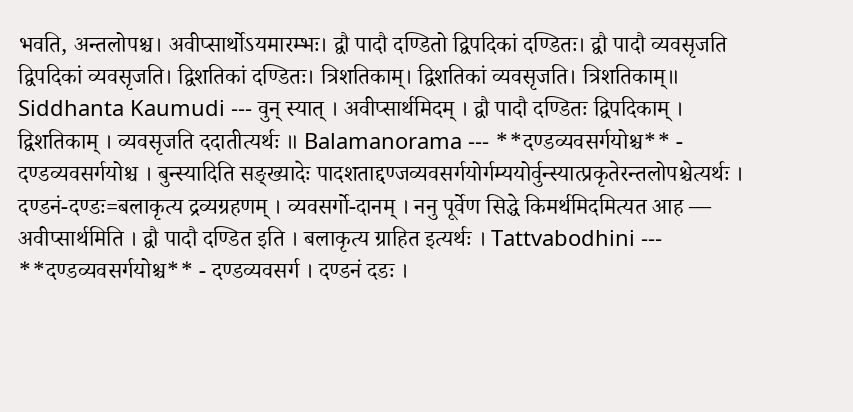भवति, अन्तलोपश्च। अवीप्सार्थोऽयमारम्भः। द्वौ पादौ दण्डितो द्विपदिकां दण्डितः। द्वौ पादौ व्यवसृजति द्विपदिकां व्यवसृजति। द्विशतिकां दण्डितः। त्रिशतिकाम्। द्विशतिकां व्यवसृजति। त्रिशतिकाम्॥ Siddhanta Kaumudi --- वुन् स्यात् । अवीप्सार्थमिदम् । द्वौ पादौ दण्डितः द्विपदिकाम् । द्विशतिकाम् । व्यवसृजति ददातीत्यर्थः ॥ Balamanorama --- **दण्डव्यवसर्गयोश्च** - दण्डव्यवसर्गयोश्च । बुन्स्यादिति सङ्ख्यादेः पादशताद्दण्जव्यवसर्गयोर्गम्ययोर्वुन्स्यात्प्रकृतेरन्तलोपश्चेत्यर्थः । दण्डनं-दण्डः=बलाकृत्य द्रव्यग्रहणम् । व्यवसर्गो-दानम् । ननु पूर्वेण सिद्धे किमर्थमिदमित्यत आह — अवीप्सार्थमिति । द्वौ पादौ दण्डित इति । बलाकृत्य ग्राहित इत्यर्थः । Tattvabodhini --- **दण्डव्यवसर्गयोश्च** - दण्डव्यवसर्ग । दण्डनं दडः ।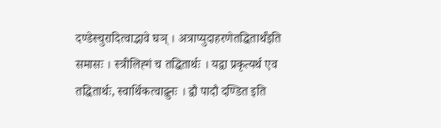दण्डेस्चुरादित्वाद्भावे घञ् । अत्राप्युदाहरणेतद्धितार्थ॑इति समासः । स्त्रीलिह्गं च तद्धितार्थः । यद्वा प्रकृत्यर्थ एव तद्धितार्थः, स्वार्थिकत्वाद्वुनः । द्वौ पादौ दण्डित इति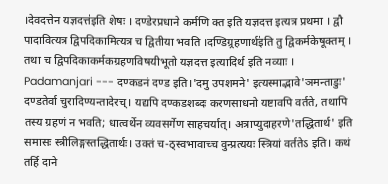।देवदत्तेन यज्ञदत्त॑इति शेषः । दण्डेरप्रधाने कर्मणि क्त इति यज्ञदत्त इत्यत्र प्रथमा । द्वौ पादावित्यत्र द्विपदिकामित्यत्र च द्वितीया भवति ।दण्डिग्र्रहणार्थ॑इति तु द्विकर्मकेषूक्तम् । तथा च द्विपदिकाकर्मकग्रहणविषयीभूतो यज्ञदत्त इत्यादिर्थ इति नव्याः । Padamanjari --- दण्कडनं दण्ड इति।'दमु उपशमने' इत्यस्माद्भावे'ञमन्ताडुः' दण्डतेर्वा चुरादिण्यन्तादेरच्। यद्यपि दण्कडशब्दः करणसाधनो यष्टावपि वर्तते, तथापि तस्य ग्रहणं न भवति; धात्वर्थेन व्यवसर्गेण साहचर्यात्। अत्राप्युदाहरणे'तद्धितार्थ' इति समासः स्त्रीलिङ्गस्तद्धितार्थः। उक्तं च-ठ्स्वभावाच्च वुन्प्रत्ययः स्त्रियां वर्ततेऽ इति। कथं तर्हि दाने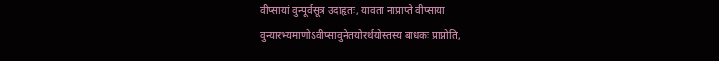वीप्सायां वुन्पूर्वसूत्र उदाहृतः, यावता नाप्राप्ते वीप्साया वुन्यारभ्यमाणोऽवीप्सावुनेतयोरर्थयोस्तस्य बाधकः प्राप्नोति,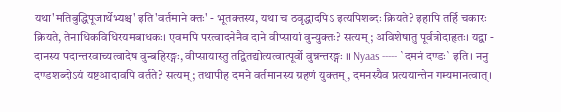यथा'मतिबुद्धिपूजार्थेभ्यश्च' इति'वर्तमाने क्तः' - भूतक्तस्य, यथा च ठवृद्धादपिऽ इत्यपिशब्दः क्रियते? इहापि तर्हि चकारः क्रियते, तेनाधिकविधिरयमबाधकः। एवमपि परत्वादनेनैव दाने वीप्सायां वुन्युक्तः? सत्यम्; अविशेषातु पूर्वत्रोदाहृतः। यद्वा - दानस्य पदान्तरवाच्यत्वादेष वुन्बहिरङ्गः, वीप्सायास्तु तद्वितद्योत्यत्वात्पूर्वो वुन्नन्तरङ्गः ॥ Nyaas ----- `दमनं दण्डः` इति। ननु दण्डशब्दोऽयं यष्टआदावपि वर्तते? सत्यम्; तथापीह दमने वर्तमानस्य ग्रहणं युक्तम्, दमनस्यैव प्रत्ययान्तेन गम्यमानत्वात्।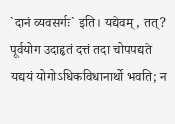`दानं व्यवसर्गः` इति। यद्येवम्, तत्? पूर्वयोग उदाहृतं दत्तं तदा चोपपद्यते यद्ययं योगोऽधिकविधानार्थो भवति; न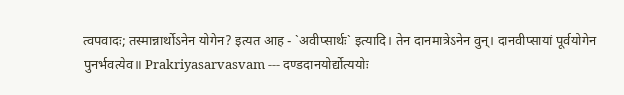त्वपवादः; तस्मान्नार्थोऽनेन योगेन? इत्यत आह - `अवीप्सार्थः` इत्यादि। तेन दानमात्रेऽनेन वुन्। दानवीप्सायां पूर्वयोगेन पुनर्भवत्येव॥ Prakriyasarvasvam --- दण्डदानयोर्द्योत्ययोः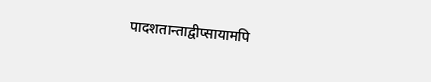पादशतान्ताद्वीप्सायामपि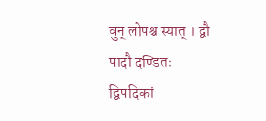वुन् लोपश्च स्यात् । द्वौ पादौ दण्डितः द्विपदिकां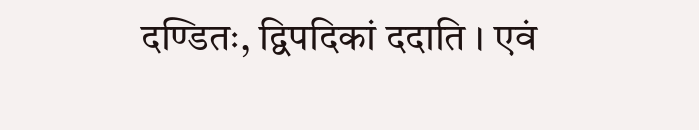दण्डितः, द्विपदिकां ददाति । एवं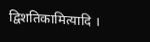द्विशतिकामित्यादि ।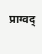प्राग्वद्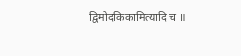द्विमोदकिकामित्यादि च ॥